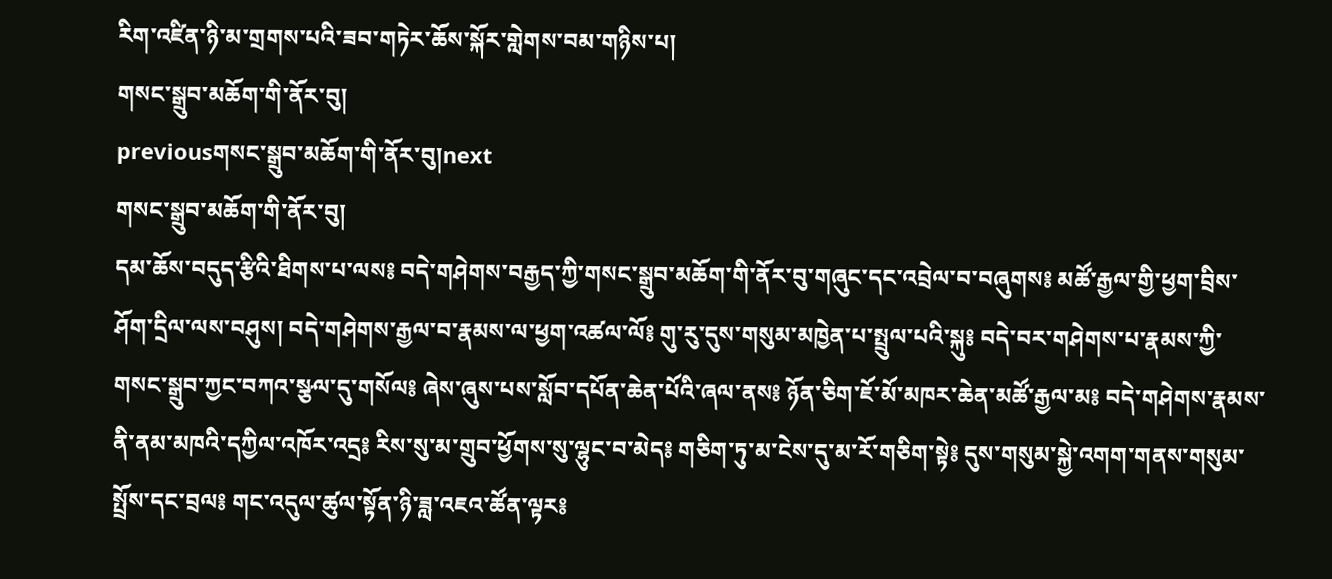རིག་འཛིན་ཉི་མ་གྲགས་པའི་ཟབ་གཏེར་ཆོས་སྐོར་གླེགས་བམ་གཉིས་པ།
གསང་སྒྲུབ་མཆོག་གི་ནོར་བུ།
previousགསང་སྒྲུབ་མཆོག་གི་ནོར་བུ།next
གསང་སྒྲུབ་མཆོག་གི་ནོར་བུ།
དམ་ཆོས་བདུད་རྩིའི་ཐིགས་པ་ལས༔ བདེ་གཤེགས་བརྒྱད་ཀྱི་གསང་སྒྲུབ་མཆོག་གི་ནོར་བུ་གཞུང་དང་འབྲེལ་བ་བཞུགས༔ མཚོ་རྒྱལ་གྱི་ཕྱག་བྲིས་ཤོག་དྲིལ་ལས་བཤུས། བདེ་གཤེགས་རྒྱལ་བ་རྣམས་ལ་ཕྱག་འཚལ་ལོ༔ གུ་རུ་དུས་གསུམ་མཁྱེན་པ་སྤྲུལ་པའི་སྐུ༔ བདེ་བར་གཤེགས་པ་རྣམས་ཀྱི་གསང་སྒྲུབ་ཀྱང་བཀའ་སྩལ་དུ་གསོལ༔ ཞེས་ཞུས་པས་སློབ་དཔོན་ཆེན་པོའི་ཞལ་ནས༔ ཉོན་ཅིག་ཇོ་མོ་མཁར་ཆེན་མཚོ་རྒྱལ་མ༔ བདེ་གཤེགས་རྣམས་ནི་ནམ་མཁའི་དཀྱིལ་འཁོར་འདྲ༔ རིས་སུ་མ་གྲུབ་ཕྱོགས་སུ་ལྷུང་བ་མེད༔ གཅིག་ཏུ་མ་ངེས་དུ་མ་རོ་གཅིག་སྟེ༔ དུས་གསུམ་སྐྱེ་འགག་གནས་གསུམ་སྤྲོས་དང་བྲལ༔ གང་འདུལ་ཚུལ་སྟོན་ཉི་ཟླ་འཇའ་ཚོན་ལྟར༔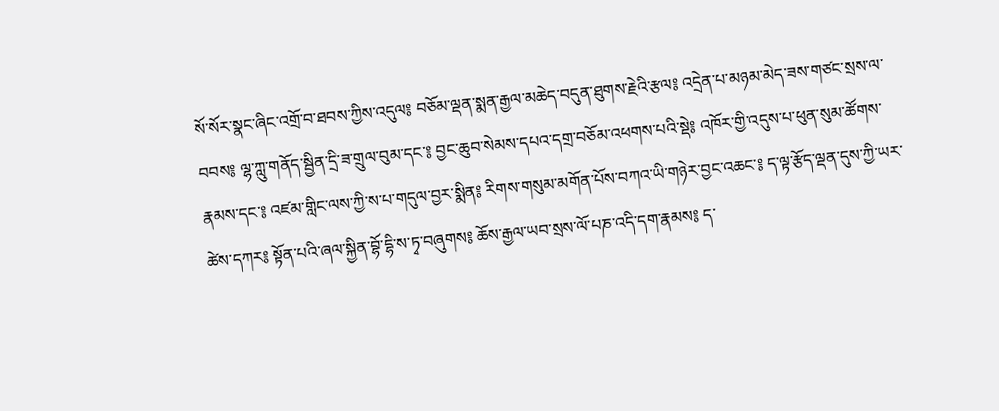སོ་སོར་སྣང་ཞིང་འགྲོ་བ་ཐབས་ཀྱིས་འདུལ༔ བཅོམ་ལྡན་སྨན་རྒྱལ་མཆེད་བདུན་ཐུགས་རྗེའི་རྩལ༔ འདྲེན་པ་མཉམ་མེད་ཟས་གཙང་སྲས་ལ་བབས༔ ལྷ་ཀླུ་གནོད་སྦྱིན་དྲི་ཟ་གྲུལ་བུམ་དང་༔ བྱང་ཆུབ་སེམས་དཔའ་དགྲ་བཅོམ་འཕགས་པའི་སྡེ༔ འཁོར་གྱི་འདུས་པ་ཕུན་སུམ་ཚོགས་རྣམས་དང་༔ འཛམ་གླིང་ལས་ཀྱི་ས་པ་གདུལ་བྱར་སྨིན༔ རིགས་གསུམ་མགོན་པོས་བཀའ་ཡི་གཉེར་བྱང་འཆང་༔ ད་ལྟ་རྩོད་ལྡན་དུས་ཀྱི་ཡར་ཚེས་དཀར༔ སྟོན་པའི་ཞལ་སྐྱིན་བྷོ་དྷི་ས་ཏྭ་བཞུགས༔ ཆོས་རྒྱལ་ཡབ་སྲས་ལོ་པཎ་འདི་དག་རྣམས༔ ད་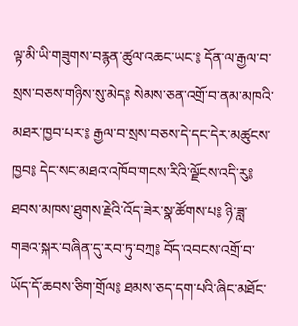ལྟ་མི་ཡི་གཟུགས་བརྙན་ཚུལ་འཆང་ཡང་༔ དོན་ལ་རྒྱལ་བ་སྲས་བཅས་གཉིས་སུ་མེད༔ སེམས་ཅན་འགྲོ་བ་ནམ་མཁའི་མཐར་ཁྱབ་པར་༔ རྒྱལ་བ་སྲས་བཅས་དེ་དང་དེར་མཚུངས་ཁྱབ༔ དེང་སང་མཐའ་འཁོབ་གངས་རིའི་ལྗོངས་འདི་རུ༔ ཐབས་མཁས་ཐུགས་རྗེའི་འོད་ཟེར་སྣ་ཚོགས་པ༔ ཉི་ཟླ་གཟའ་སྐར་བཞིན་དུ་རབ་ཏུ་བཀྲ༔ བོད་འབངས་འགྲོ་བ་ཡོད་དོ་ཆབས་ཅིག་གྲོལ༔ ཐམས་ཅད་དག་པའི་ཞིང་མཐོང་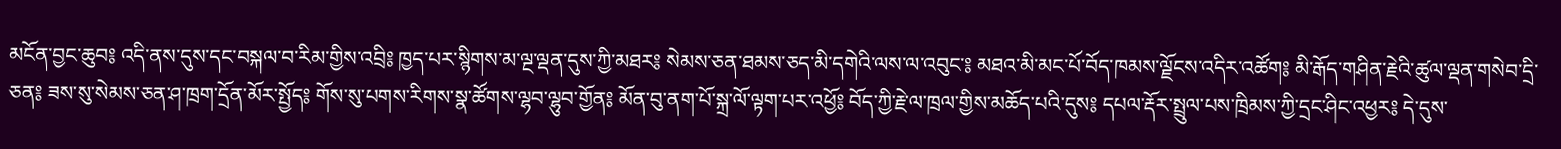མངོན་བྱང་ཆུབ༔ འདི་ནས་དུས་དང་བསྐལ་བ་རིམ་གྱིས་འབྲི༔ ཁྱད་པར་སྙིགས་མ་ལྔ་ལྡན་དུས་ཀྱི་མཐར༔ སེམས་ཅན་ཐམས་ཅད་མི་དགེའི་ལས་ལ་འབུང་༔ མཐའ་མི་མང་པོ་བོད་ཁམས་ལྗོངས་འདིར་འཚོག༔ མི་རྒོད་གཤིན་རྗེའི་ཚུལ་ལྡན་གསེབ་དྲི་ཅན༔ ཟས་སུ་སེམས་ཅན་ཤ་ཁྲག་དྲོན་མོར་སྤྱོད༔ གོས་སུ་པགས་རིགས་སྣ་ཚོགས་ལྷབ་ལྷུབ་གྱོན༔ མོན་བུ་ནག་པོ་སྐྲ་ལོ་ལྟག་པར་འཕྱོ༔ བོད་ཀྱི་རྗེ་ལ་ཁྲལ་གྱིས་མཆོད་པའི་དུས༔ དཔལ་རྡོར་སྤྲུལ་པས་ཁྲིམས་ཀྱི་དྲང་ཤིང་འཕྱར༔ དེ་དུས་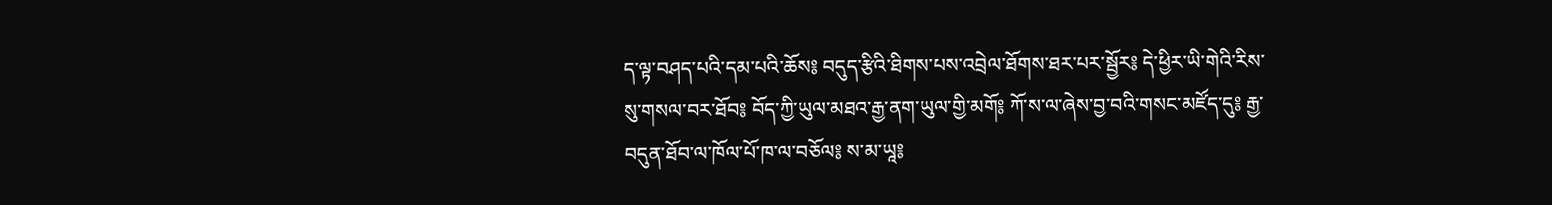ད་ལྟ་བཤད་པའི་དམ་པའི་ཆོས༔ བདུད་རྩིའི་ཐིགས་པས་འབྲེལ་ཐོགས་ཐར་པར་སྦྱོར༔ དེ་ཕྱིར་ཡི་གེའི་རིས་སུ་གསལ་བར་ཐོབ༔ བོད་ཀྱི་ཡུལ་མཐའ་རྒྱ་ནག་ཡུལ་གྱི་མགོ༔ ཀོ་ས་ལ་ཞེས་བྱ་བའི་གསང་མཛོད་དུ༔ རྒྱ་བདུན་ཐོབ་ལ་ཁོལ་པོ་ཁ་ལ་བཅོལ༔ ས་མ་ཡཱ༔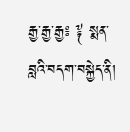རྒྱ་རྒྱ་རྒྱ༔ ༈ སྨན་བླའི་བདག་བསྐྱེད་ནི།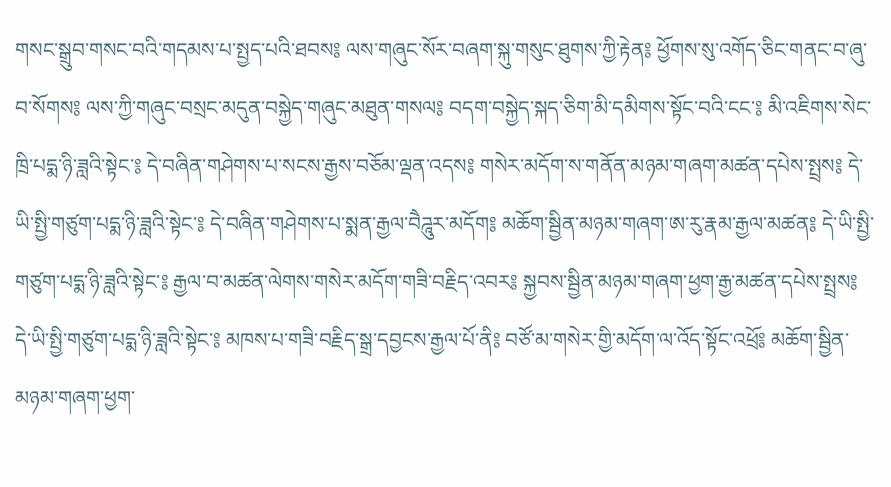གསང་སྒྲུབ་གསང་བའི་གདམས་པ་སྤྱད་པའི་ཐབས༔ ལས་གཞུང་སོར་བཞག་སྐུ་གསུང་ཐུགས་ཀྱི་རྟེན༔ ཕྱོགས་སུ་འགོད་ཅིང་གནང་བ་ཞུ་བ་སོགས༔ ལས་ཀྱི་གཞུང་བསྲང་མདུན་བསྐྱེད་གཞུང་མཐུན་གསལ༔ བདག་བསྐྱེད་སྐད་ཅིག་མི་དམིགས་སྟོང་བའི་ངང་༔ མི་འཇིགས་སེང་ཁྲི་པདྨ་ཉི་ཟླའི་སྟེང་༔ དེ་བཞིན་གཤེགས་པ་སངས་རྒྱས་བཅོམ་ལྡན་འདས༔ གསེར་མདོག་ས་གནོན་མཉམ་གཞག་མཚན་དཔེས་སྤྲས༔ དེ་ཡི་སྤྱི་གཙུག་པདྨ་ཉི་ཟླའི་སྟེང་༔ དེ་བཞིན་གཤེགས་པ་སྨན་རྒྱལ་བཻཌཱུར་མདོག༔ མཆོག་སྦྱིན་མཉམ་གཞག་ཨ་རུ་རྣམ་རྒྱལ་མཚན༔ དེ་ཡི་སྤྱི་གཙུག་པདྨ་ཉི་ཟླའི་སྟེང་༔ རྒྱལ་བ་མཚན་ལེགས་གསེར་མདོག་གཟི་བརྗིད་འབར༔ སྐྱབས་སྦྱིན་མཉམ་གཞག་ཕྱག་རྒྱ་མཚན་དཔེས་སྤྲས༔ དེ་ཡི་སྤྱི་གཙུག་པདྨ་ཉི་ཟླའི་སྟེང་༔ མཁས་པ་གཟི་བརྗིད་སྒྲ་དབྱངས་རྒྱལ་པོ་ནི༔ བཙོ་མ་གསེར་གྱི་མདོག་ལ་འོད་སྟོང་འཕྲོ༔ མཆོག་སྦྱིན་མཉམ་གཞག་ཕྱག་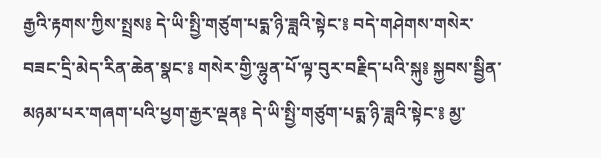རྒྱའི་རྟགས་ཀྱིས་སྤྲས༔ དེ་ཡི་སྤྱི་གཙུག་པདྨ་ཉི་ཟླའི་སྟེང་༔ བདེ་གཤེགས་གསེར་བཟང་དྲི་མེད་རིན་ཆེན་སྣང་༔ གསེར་གྱི་ལྷུན་པོ་ལྟ་བུར་བརྗིད་པའི་སྐུ༔ སྐྱབས་སྦྱིན་མཉམ་པར་གཞག་པའི་ཕྱག་རྒྱར་ལྡན༔ དེ་ཡི་སྤྱི་གཙུག་པདྨ་ཉི་ཟླའི་སྟེང་༔ མྱ་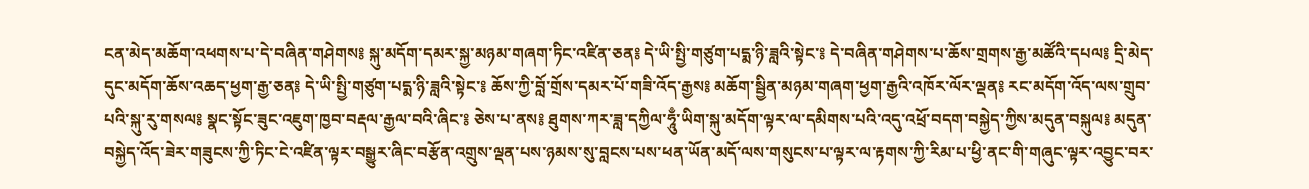ངན་མེད་མཆོག་འཕགས་པ་དེ་བཞིན་གཤེགས༔ སྐུ་མདོག་དམར་སྐྱ་མཉམ་གཞག་ཏིང་འཛིན་ཅན༔ དེ་ཡི་སྤྱི་གཙུག་པདྨ་ཉི་ཟླའི་སྟེང་༔ དེ་བཞིན་གཤེགས་པ་ཆོས་གྲགས་རྒྱ་མཚོའི་དཔལ༔ དྲི་མེད་དུང་མདོག་ཆོས་འཆད་ཕྱག་རྒྱ་ཅན༔ དེ་ཡི་སྤྱི་གཙུག་པདྨ་ཉི་ཟླའི་སྟེང་༔ ཆོས་ཀྱི་བློ་གྲོས་དམར་པོ་གཟི་འོད་རྒྱས༔ མཆོག་སྦྱིན་མཉམ་གཞག་ཕྱག་རྒྱའི་འཁོར་ལོར་ལྡན༔ རང་མདོག་འོད་ལས་གྲུབ་པའི་སྐུ་རུ་གསལ༔ སྣང་སྟོང་ཟུང་འཇུག་ཁྱབ་བརྡལ་རྒྱལ་བའི་ཞིང་༔ ཅེས་པ་ནས༔ ཐུགས་ཀར་ཟླ་དཀྱིལ་ཧཱུྃ་ཡིག་སྐུ་མདོག་ལྟར་ལ་དམིགས་པའི་འདུ་འཕྲོ་བདག་བསྐྱེད་ཀྱིས་མདུན་བསྐུལ༔ མདུན་བསྐྱེད་འོད་ཟེར་གཟུངས་ཀྱི་ཏིང་ངེ་འཛིན་ལྟར་བསྒྱུར་ཞིང་བརྩོན་འགྲུས་ལྡན་པས་ཉམས་སུ་བླངས་པས་ཕན་ཡོན་མདོ་ལས་གསུངས་པ་ལྟར་ལ་རྟགས་ཀྱི་རིམ་པ་ཕྱི་ནང་གི་གཞུང་ལྟར་འབྱུང་བར་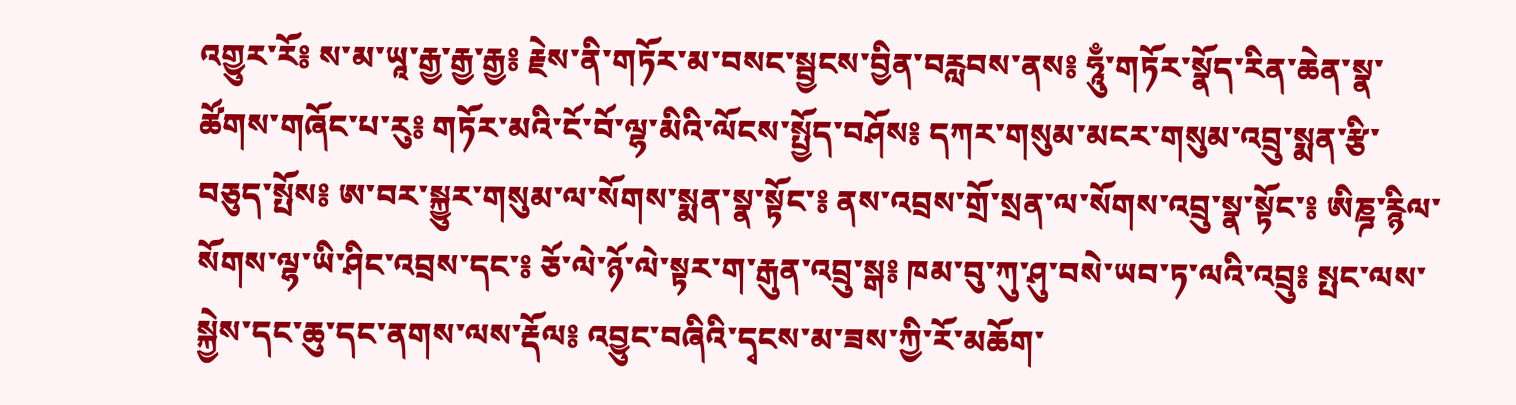འགྱུར་རོ༔ ས་མ་ཡཱ་རྒྱ་རྒྱ་རྒྱ༔ རྗེས་ནི་གཏོར་མ་བསང་སྦྱངས་བྱིན་བརླབས་ནས༔ ཧཱུྃ་གཏོར་སྣོད་རིན་ཆེན་སྣ་ཚོགས་གཞོང་པ་རུ༔ གཏོར་མའི་ངོ་བོ་ལྷ་མིའི་ལོངས་སྤྱོད་བཤོས༔ དཀར་གསུམ་མངར་གསུམ་འབྲུ་སྨན་རྩི་བཅུད་སྤོས༔ ཨ་བར་སྐྱུར་གསུམ་ལ་སོགས་སྨན་སྣ་སྟོང་༔ ནས་འབྲས་གྲོ་སྲན་ལ་སོགས་འབྲུ་སྣ་སྟོང་༔ ཨིཎྜ་རྙིལ་སོགས་ལྷ་ཡི་ཤིང་འབྲས་དང་༔ ཅོ་ལེ་ཉོ་ལེ་སྟར་ག་རྒུན་འབྲུ་སྒ༔ ཁམ་བུ་ཀུ་ཤུ་བསེ་ཡབ་ཏ་ལའི་འབྲུ༔ སྤང་ལས་སྐྱེས་དང་ཆུ་དང་ནགས་ལས་རྡོལ༔ འབྱུང་བཞིའི་དྭངས་མ་ཟས་ཀྱི་རོ་མཆོག་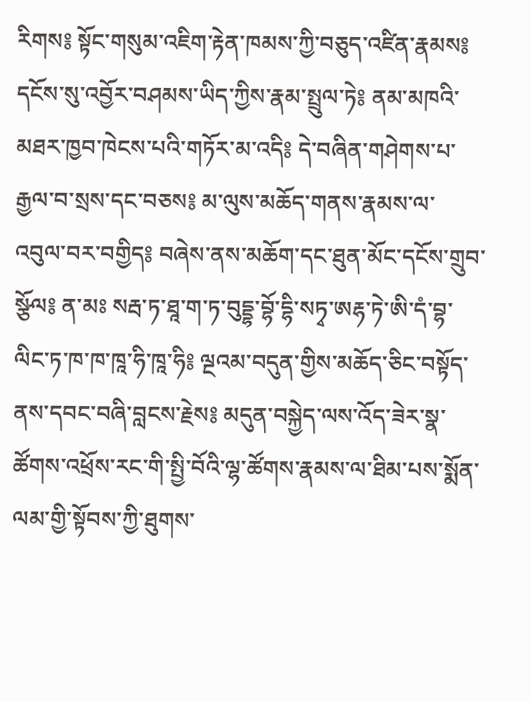རིགས༔ སྟོང་གསུམ་འཇིག་རྟེན་ཁམས་ཀྱི་བཅུད་འཛིན་རྣམས༔ དངོས་སུ་འབྱོར་བཤམས་ཡིད་ཀྱིས་རྣམ་སྤྲུལ་ཏེ༔ ནམ་མཁའི་མཐར་ཁྱབ་ཁེངས་པའི་གཏོར་མ་འདི༔ དེ་བཞིན་གཤེགས་པ་རྒྱལ་བ་སྲས་དང་བཅས༔ མ་ལུས་མཆོད་གནས་རྣམས་ལ་འབུལ་བར་བགྱིད༔ བཞེས་ནས་མཆོག་དང་ཐུན་མོང་དངོས་གྲུབ་སྩོལ༔ ན་མཿ སརྦ་ཏ་ཐཱ་ག་ཏ་བུདྡྷ་བྷོ་དྷི་སཏྭ་ཨརྷ་ཏེ་ཨི་དཾ་བྷ་ལིང་ཏ་ཁ་ཁ་ཁཱ་ཧི་ཁཱ་ཧི༔ ལྔའམ་བདུན་གྱིས་མཆོད་ཅིང་བསྟོད་ནས་དབང་བཞི་བླངས་རྗེས༔ མདུན་བསྐྱེད་ལས་འོད་ཟེར་སྣ་ཚོགས་འཕྲོས་རང་གི་སྤྱི་བོའི་ལྷ་ཚོགས་རྣམས་ལ་ཐིམ་པས་སྨོན་ལམ་གྱི་སྟོབས་ཀྱི་ཐུགས་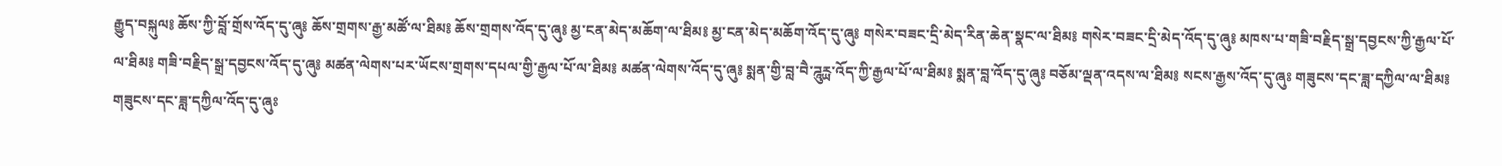རྒྱུད་བསྐུལ༔ ཆོས་ཀྱི་བློ་གྲོས་འོད་དུ་ཞུ༔ ཆོས་གྲགས་རྒྱ་མཚོ་ལ་ཐིམ༔ ཆོས་གྲགས་འོད་དུ་ཞུ༔ མྱ་ངན་མེད་མཆོག་ལ་ཐིམ༔ མྱ་ངན་མེད་མཆོག་འོད་དུ་ཞུ༔ གསེར་བཟང་དྲི་མེད་རིན་ཆེན་སྣང་ལ་ཐིམ༔ གསེར་བཟང་དྲི་མེད་འོད་དུ་ཞུ༔ མཁས་པ་གཟི་བརྗིད་སྒྲ་དབྱངས་ཀྱི་རྒྱལ་པོ་ལ་ཐིམ༔ གཟི་བརྗིད་སྒྲ་དབྱངས་འོད་དུ་ཞུ༔ མཚན་ལེགས་པར་ཡོངས་གྲགས་དཔལ་གྱི་རྒྱལ་པོ་ལ་ཐིམ༔ མཚན་ལེགས་འོད་དུ་ཞུ༔ སྨན་གྱི་བླ་བཻ་ཌཱུཪྻ་འོད་ཀྱི་རྒྱལ་པོ་ལ་ཐིམ༔ སྨན་བླ་འོད་དུ་ཞུ༔ བཅོམ་ལྡན་འདས་ལ་ཐིམ༔ སངས་རྒྱས་འོད་དུ་ཞུཿ གཟུངས་དང་ཟླ་དཀྱིལ་ལ་ཐིམ༔ གཟུངས་དང་ཟླ་དཀྱིལ་འོད་དུ་ཞུཿ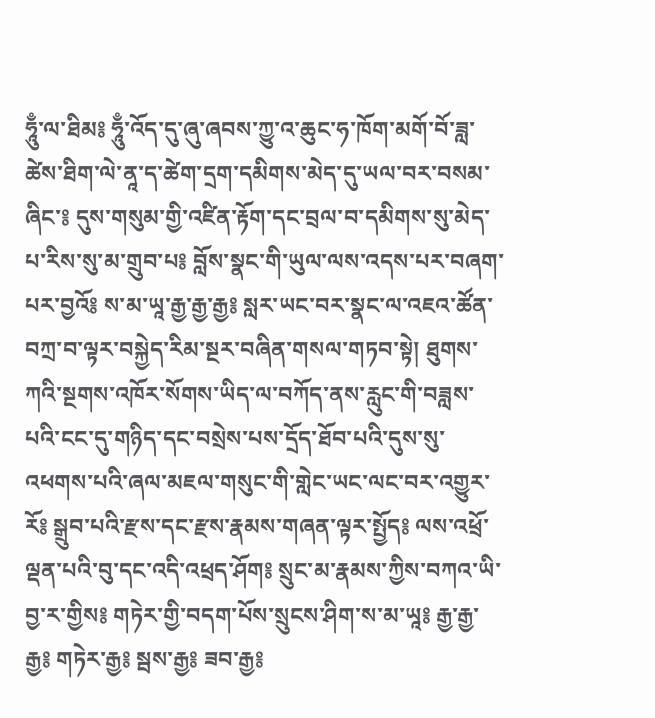ཧཱུྃ་ལ་ཐིམ༔ ཧཱུྃ་འོད་དུ་ཞུ་ཞབས་ཀྱུ་འ་ཆུང་ཧ་ཁོག་མགོ་བོ་ཟླ་ཚེས་ཐིག་ལེ་ནཱ་ད་ཚེག་དྲག་དམིགས་མེད་དུ་ཡལ་བར་བསམ་ཞིང་༔ དུས་གསུམ་གྱི་འཛིན་རྟོག་དང་བྲལ་བ་དམིགས་སུ་མེད་པ་རིས་སུ་མ་གྲུབ་པ༔ བློས་སྣང་གི་ཡུལ་ལས་འདས་པར་བཞག་པར་བྱའོ༔ ས་མ་ཡཱ་རྒྱ་རྒྱ་རྒྱ༔ སླར་ཡང་བར་སྣང་ལ་འཇའ་ཚོན་བཀྲ་བ་ལྟར་བསྐྱེད་རིམ་སྔར་བཞིན་གསལ་གཏབ་སྟེ། ཐུགས་ཀའི་སྔགས་འཁོར་སོགས་ཡིད་ལ་བཀོད་ནས་རླུང་གི་བཟླས་པའི་ངང་དུ་གཉིད་དང་བསྲེས་པས་དྲོད་ཐོབ་པའི་དུས་སུ་འཕགས་པའི་ཞལ་མཇལ་གསུང་གི་གླེང་ཡང་ལང་བར་འགྱུར་རོ༔ སྒྲུབ་པའི་རྫས་དང་རྫས་རྣམས་གཞན་ལྟར་སྤྱོད༔ ལས་འཕྲོ་ལྡན་པའི་བུ་དང་འདི་འཕྲད་ཤོག༔ སྲུང་མ་རྣམས་ཀྱིས་བཀའ་ཡི་བྱ་ར་གྱིས༔ གཏེར་གྱི་བདག་པོས་སྲུངས་ཤིག་ས་མ་ཡཱ༔ རྒྱ་རྒྱ་རྒྱ༔ གཏེར་རྒྱ༔ སྦས་རྒྱ༔ ཟབ་རྒྱ༔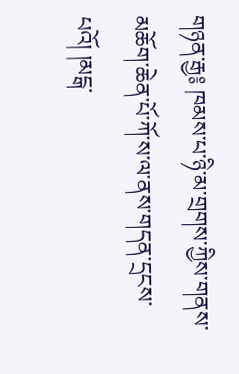གཉན་རྒྱ༔ ཁམས་པ་ཉི་མ་གྲགས་ཀྱིས་གནས་མཆོག་ཆེན་པོ་ཀོ་ས་ལ་ནས་གདན་དྲངས་པའོ། །མངྒ་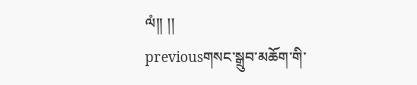ལཾ།། །།
previousགསང་སྒྲུབ་མཆོག་གི་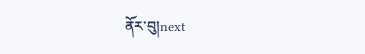ནོར་བུ།next